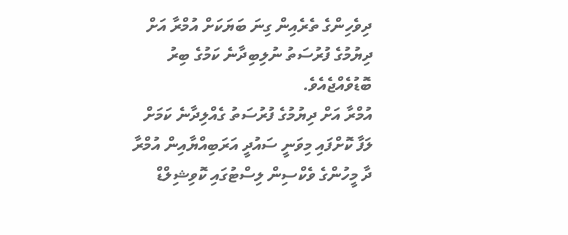ދިވެހިންގެ ތެރެއިން ގިނަ ބަޔަކަށް އުމްރާ އަށް ދިޔުމުގެ ފުރުސަތު ނުލިބިދާނެ ކަމުގެ ބިރު ބޮޑުވެއްޖެއެވެ.
އުމްރާ އަށް ދިޔުމުގެ ފުރުސަތު ގެއްލިދާނެ ކަމަށް ލަފާ ކޮށްފައި މިވަނީ ސައުދީ އަރަބިއްޔާއިން އުމްރާ ދާ މީހުންގެ ވެކްސިން ލިސްޓުގައި ކޮވިޝިލްޑް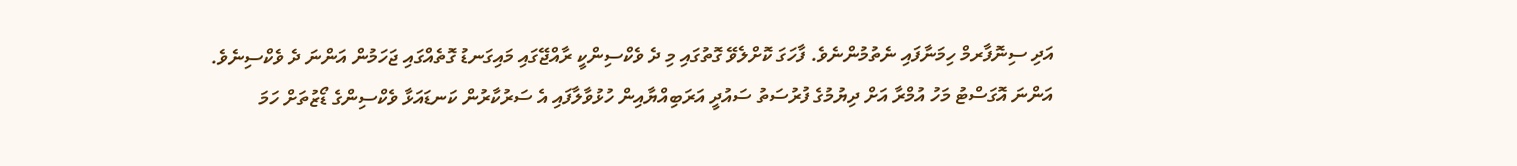އަދި ސިނޮފާރމް ހިމަނާފައި ނެތުމުންނެވެ. ފާހަގަ ކޮށްލެވޭ ގޮތުގައި މި ދެ ވެކްސިންކީ ރާއްޖޭގައި މައިގަނޑު ގޮތެއްގައި ޖަހަމުން އަންނަ ދެ ވެކްސިނެވެ.
އަންނަ އޮގަސްޓު މަހު އުމްރާ އަށް ދިޔުމުގެ ފުރުސަތު ސައުދީ އަރަބިއްޔާއިން ހުޅުވާލާފައި އެ ސަރުކާރުން ކަނޑައަޅާ ވެކްސިންގެ ޑޯޒުތަށް ހަމަ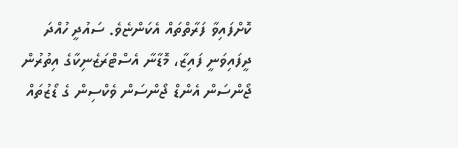ކޮށްފައިވާ ފަރާތްތައް އެކަންޏެވެ. ސައުދީ ހުއްދަ ދީފައިވަނީ ފައިޒާ، މޮޑާނާ އެސްޓްރަޒެނިކާގެ އިތުރުން ޖޯންސަން އެންޑް ޖޯންސަން ވެކްސިން ގެ ޑޯޒުތައް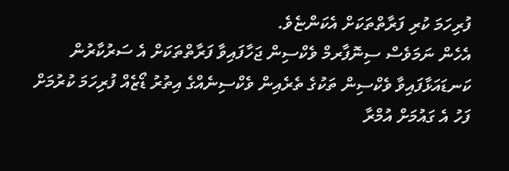ފުރިހަމަ ކުރި ފަރާތްތަކަށް އެކަންޏެވެ.
އެހެން ނަމަވެސް ސިނޮފާރމް ވެކްސިން ޖަހާފައިވާ ފަރާތްތަކަށް އެ ސަރުކާރުން ކަނޑައަޅާފައިވާ ވެކްސިން ތަކުގެ ތެރެއިން ވެކްސިނެއްގެ އިތުރު ޑޯޒެއް ފުރިހަމަ ކުރުމަށް ފަހު އެ ގައުމަށް އުމްރާ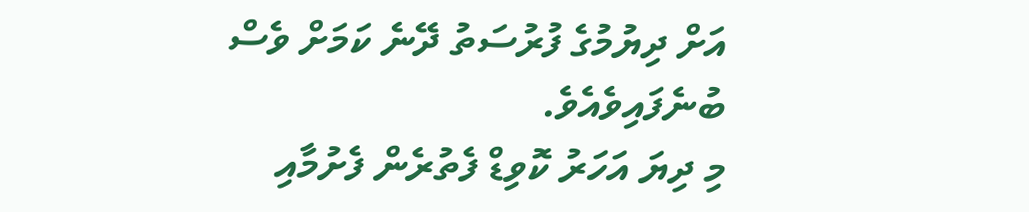އަށް ދިޔުމުގެ ފުރުސަތު ދޭނެ ކަމަށް ވެސް ބުނެފައިވެއެވެ.
މި ދިޔަ އަހަރު ކޮވިޑް ފެތުރެން ފެށުމާއި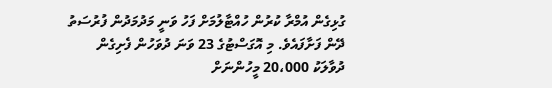ގުޅިގެން އުމްރާ ކުރުން ހުއްޓާލުމަށް ފަހު ވަނީ މަދުމަދުން ފުރުސަތު ދޭން ފަށާފައެވެ. މި އޮގަސްޓުގެ 23 ވަނަ ދުވަހުން ފެށިގެން ދުވާލަކު 20،000 މީހުންނަށް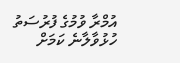އުމްރާ ވުމުގެ ފުރުސަތު ހުޅުވާލާނެ ކަމަށް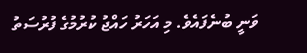ވަނީ ބުނެފައެވެ. މި އަހަރު ހައްޖު ކުރުމުގެ ފުރުސަތު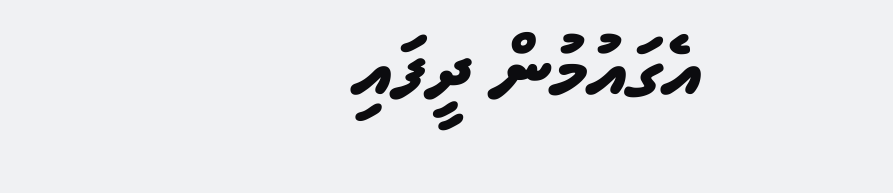އެގައުމުން ދީފައި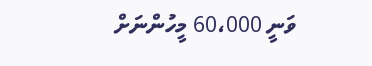ވަނީ 60،000 މީހުންނަށް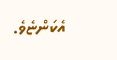އެކަންޏެވެ.